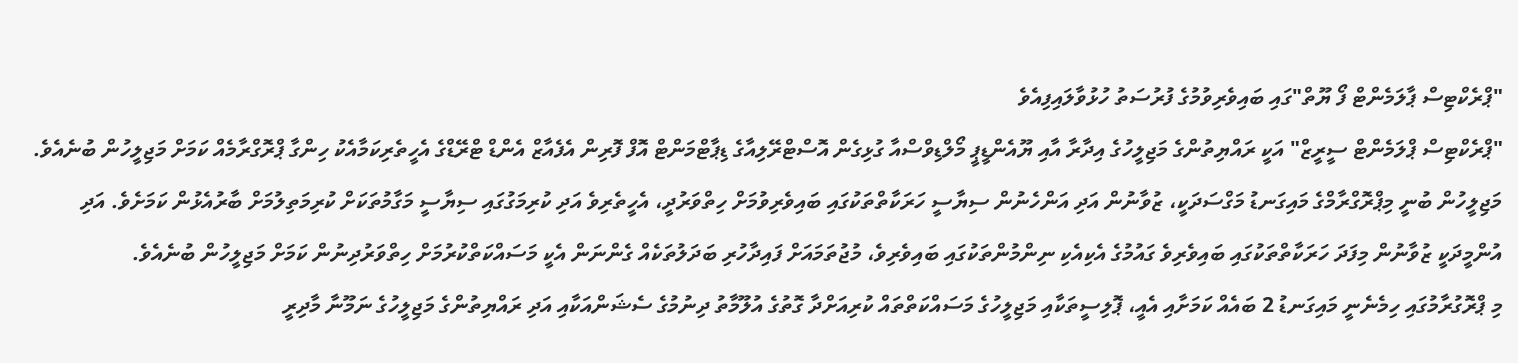"ޕްރެކްޓިސް ޕާލަމެންޓް ފޯ ޔޫތް"ގައި ބައިވެރިވުމުގެ ފުރުސަތު ހުޅުވާލައިފިއެވެ
"ޕްރެކްޓިސް ޕްލަމެންޓް ސީރީޒް" އަކީ ރައްޔިތުންގެ މަޖިލީހުގެ އިދާރާ އާއި ޔޫއެންޑީޕީ މޯލްޑިވްސްއާ ގުޅިގެން އޮސްޓްރޭލިއާގެ ޑިޕާޓްމަންޓް އޮފް ފޮރިން އެފެއާޒް އެންޑް ޓްރޭޑްގެ އެހީތެރިކަމާއެކު ހިންގާ ޕްރޮގްރާމެއް ކަމަށް މަޖިލީހުން ބުނެއެވެ.
މަޖިލީހުން ބުނީ މިޕްރޮގްރާމްގެ މައިގަނޑު މަގްސަދަކީ، ޒުވާނުން އަދި އަންހެނުން ސިޔާސީ ހަރަކާތްތަކުގައި ބައިވެރިވުމަށް ހިތްވަރުދީ، އެހީތެރިވެ އަދި ކުރިމަގުގައި ސިޔާސީ މަގާމުތަކަށް ކުރިމަތިލުމަށް ބާރުއެޅުން ކަމަށެވެ. އަދި އުންމީދަކީ ޒުވާނުން މިފަދަ ހަރަކާތްތަކުގައި ބައިވެރިވެ ގައުމުގެ އެކިއެކި ނިންމުންތަކުގައި ބައިވެރިވެ، މުޖުތަމައަށް ފައިދާހުރި ބަދަލުތަކެއް ގެންނަން އެކީ މަސައްކަތްކުރުމަށް ހިތްވަރުދިނުން ކަމަށް މަޖިލީހުން ބުނެއެވެ.
މި ޕްރޮގުރާމުގައި ހިމެނެނީ މައިގަނޑު 2 ބައެއް ކަމަށާއި އެއީ، ޕޮލިސީތަކާއި މަޖިލީހުގެ މަސައްކަތްތައް ކުރިއަށްދާ ގޮތުގެ އުލޫމާތު ދިނުމުގެ ސެޝަންއަކާއި އަދި ރައްޔިތުންގެ މަޖިލީހުގެ ނަމޫނާ މާދިރީ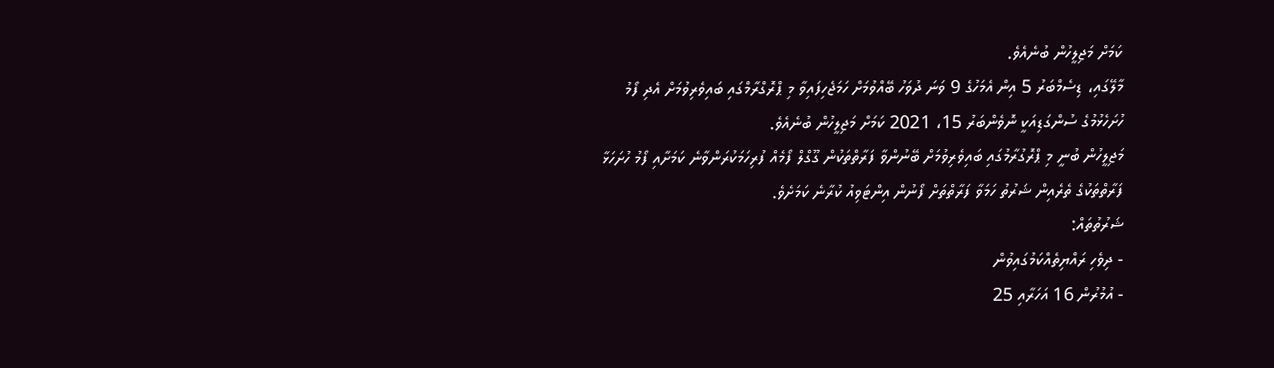ކަމަށް މަޖިލީހުން ބުނެއެވެ.
މާލޭގައި، ޑިސެމްބަރު 5 އިން އެމަހުގެ 9 ވަނަ ދުވަހު ބޭއްވުމަށް ހަމަޖެހިފައިވާ މި ޕްރޮގްރާމްގައި ބައިވެރިވުމަށް އެދި ފޯމު ހުށަހެޅުމުގެ ސުންގަޑިއަކީ ނޮވެންބަރު 15، 2021 ކަމަށް މަޖިލީހުން ބުނެއެވެ.
މަޖިލީހުން ބުނީ މި ޕްރޮގުރާމުގައި ބައިވެރިވުމަށް ބޭނުންވާ ފަރާތްތަކުން ގޫގްލް ފޯމެއް ފުރިހަމަކުރަންވާނެ ކަމަށާއި ފޯމު ހުށަހަޅާ ފަރާތްތަކުގެ ތެރެއިން ޝަރުތު ހަމަވާ ފަރާތްތަށް ފޯނުން އިންޓަވިއު ކުރާނެ ކަމަށެވެ.
ޝަރުތުތައް:
- ދިވެހި ރައްޔިތެއްކަމުގައިވުން
- އުމުރުން 16 އަހަރާއި 25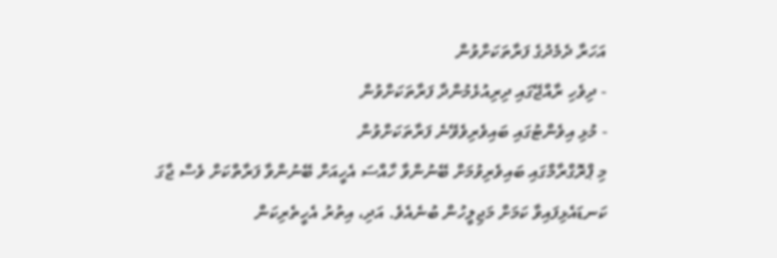އަހަރާ ދެމެދުގެ ފަރާތަކަށްވުން
- ދިވެހި ރާއްޖޭގައި ދިރިއުޅެމުންދާ ފަރާތަކަށްވުން
- މުޅި އިވެންޓުގައި ބައިވެރިވެވޭނެ ފަރާތަކަށްވުން
މި ޕްރޮގްރާމްގައި ބައިވެރިވުމަށް ބޭނުންވާ ހާއްސަ އެހީއަށް ބޭނުންވާ ފަރާތްކަށް ވެސް ޖާގަ ކަނޑައެޅިފައިވާ ކަމަށް މަޖިލީހުން ބުނެއެވެ. އަދި، އިތުރު އެހީތެރިކަން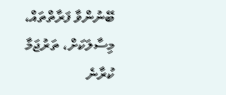ބޭނުންވާ ފަރާތްތައް، މިސާލަކަށް، ތަރުޖަމާ ކުރާނެ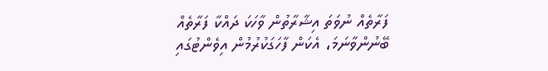ފަރާތެއް ނުވަތަ އިޝާރާތުން ވާހަކަ ދައްކާ ފަރާތެއް ބޭނުންވާނަމަ، އެކަން ފާހަގަކުރުމުން އިވެންޓުގައި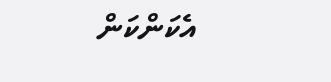އެކަންކަން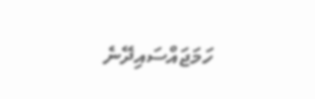ހަމަޖައްސައިދޭނެ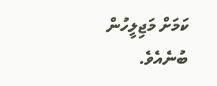ކަމަށް މަޖިލީހުން ބުނެއެވެ.